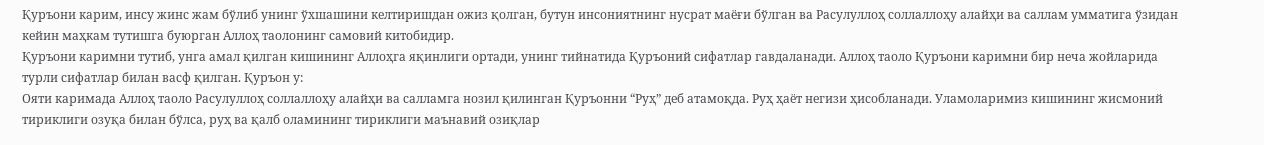Қуръони карим, инсу жинс жам бўлиб унинг ўхшашини келтиришдан ожиз қолган, бутун инсониятнинг нусрат маёғи бўлган ва Расулуллоҳ соллаллоҳу алайҳи ва саллам умматига ўзидан кейин маҳкам тутишга буюрган Аллоҳ таолонинг самовий китобидир.
Қуръони каримни тутиб, унга амал қилган кишининг Аллоҳга яқинлиги ортади, унинг тийнатида Қуръоний сифатлар гавдаланади. Аллоҳ таоло Қуръони каримни бир неча жойларида турли сифатлар билан васф қилган. Қуръон у:
Ояти каримада Аллоҳ таоло Расулуллоҳ соллаллоҳу алайҳи ва салламга нозил қилинган Қуръонни “Руҳ” деб атамоқда. Руҳ ҳаёт негизи ҳисобланади. Уламоларимиз кишининг жисмоний тириклиги озуқа билан бўлса, руҳ ва қалб оламининг тириклиги маънавий озиқлар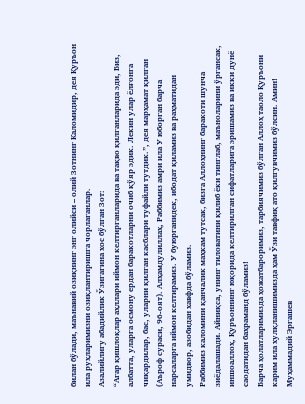билан бўлади, маънавий озиқнинг энг олийси – олий Зотнинг Каломидир, дея Қуръон ила руҳларимизни озиқлантиришга чорлаганлар.
Азалийлигу абадийлик Ўзигагина хос бўлган Зот:
“Агар қишлоқлар аҳллари иймон келтирганларида ва тақво қилганларида эди, Биз, албатта, уларга осмону ердан баракотларни очиб қўяр эдик. Лекин улар ёлғонга чиқардилар, бас, уларни қилган касблари туфайли тутдик.”, дея марҳамат қилган (Аъроф сураси, 96-оят). Алҳамдулиллаҳ, Раббимиз амри ила У юборган барча нарсаларга иймон келтирамиз. У буюрганидек, ибодат қиламиз ва раҳматидан умидвор, азобидан хавфда бўламиз.
Раббимиз каломини қанчалик маҳкам тутсак, бизга Аллоҳнинг баракоти шунча зиёдалашади. Айниқса, унинг тиловатини қилиб ёки тинглаб, маъноларини ўргансак, иншоаллоҳ, Қуръоннинг юқорида келтирилган сифатларига эришамиз ва икки дунё саодатидан баҳраманд бўламиз!
Барча ҳолатларимизда ҳожатбароримиз, тарбиячимиз бўлган Аллоҳ таоло Қуръони карим ила хулқланишимизда ҳам Ўзи тавфиқ ато қилгувчимиз бўлсин. Амин!
Муҳаммадий Эргашев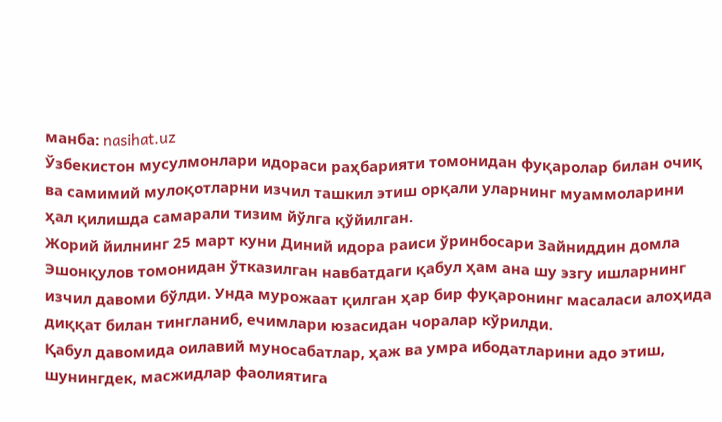манба: nasihat.uz
Ўзбекистон мусулмонлари идораси раҳбарияти томонидан фуқаролар билан очиқ ва самимий мулоқотларни изчил ташкил этиш орқали уларнинг муаммоларини ҳал қилишда самарали тизим йўлга қўйилган.
Жорий йилнинг 25 март куни Диний идора раиси ўринбосари Зайниддин домла Эшонқулов томонидан ўтказилган навбатдаги қабул ҳам ана шу эзгу ишларнинг изчил давоми бўлди. Унда мурожаат қилган ҳар бир фуқаронинг масаласи алоҳида диққат билан тингланиб, ечимлари юзасидан чоралар кўрилди.
Қабул давомида оилавий муносабатлар, ҳаж ва умра ибодатларини адо этиш, шунингдек, масжидлар фаолиятига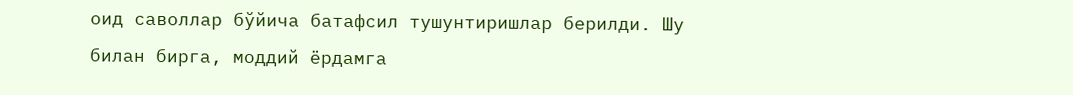оид саволлар бўйича батафсил тушунтиришлар берилди. Шу билан бирга, моддий ёрдамга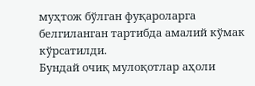муҳтож бўлган фуқароларга белгиланган тартибда амалий кўмак кўрсатилди.
Бундай очиқ мулоқотлар аҳоли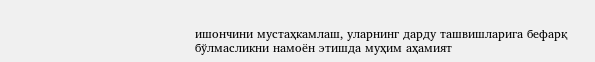ишончини мустаҳкамлаш, уларнинг дарду ташвишларига бефарқ бўлмасликни намоён этишда муҳим аҳамият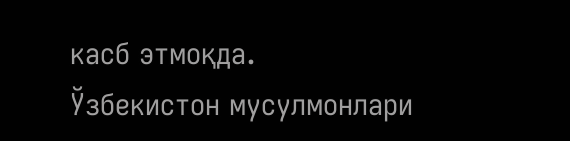касб этмоқда.
Ўзбекистон мусулмонлари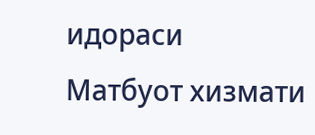идораси
Матбуот хизмати